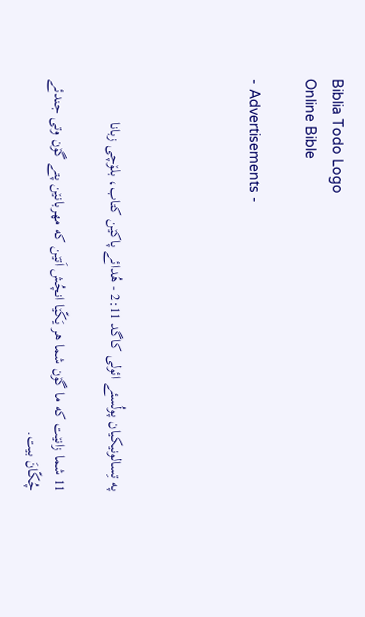Biblia Todo Logo
Online Bible

- Advertisements -




په تِسالونیکیان پولُسئے ائولی کاگد 2:11 - هُدائے پاکێن کتاب، بلۆچی زبانا

11 شما زانێت که ما گۆن شما هر یَکّێا انچُش اَتێن که مهربانێن پتے گۆن وتی جندئے چُکّانَ بیت.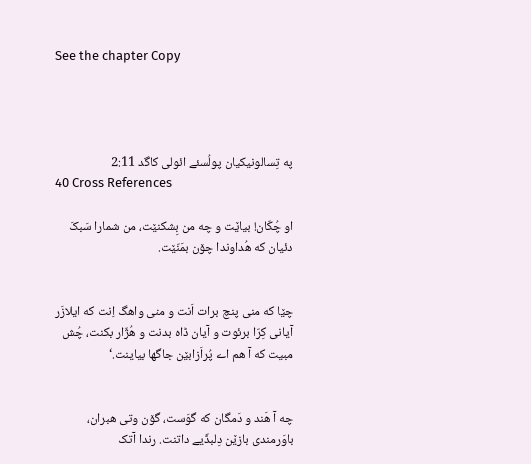See the chapter Copy




په تِسالونیکیان پولُسئے ائولی کاگد 2:11
40 Cross References

او چُکّان! بیاێت و چه من بِشکنێت، من شمارا سَبکَ دئیان که هُداوندا چۆن بمَنّێت.


چێا که منی پنچ برات اَنت و منی واهگ اِنت که ایلازَر آیانی کِرّا برئوت و آیان ڈاه بدنت و هُژّار بکنت، چُش مبیت که آ هم اے پُراَزابێن جاگها بیاینت.‘


چه آ هَند و دَمگان که گوَست، گۆن وتی هبران، باوَرمندی بازێن دِلبڈّیے داتنت. رندا آتک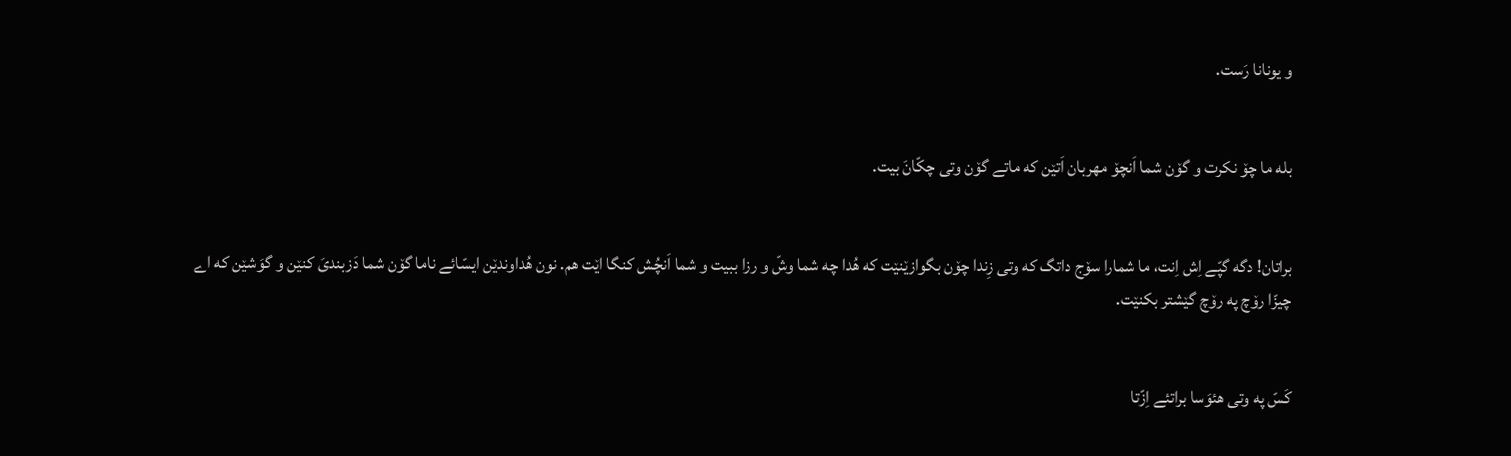و یونانا رَست.


بله ما چۆ نکرت و گۆن شما اَنچۆ مهربان اَتێن که ماتے گۆن وتی چکّانَ بیت.


براتان! دگه گپّے اِش اِنت، ما شمارا سۆج داتگ که وتی زِندا چۆن بگوازێنێت که هُدا چه شما وشّ و رزا ببیت و شما اَنچُش کنگا اێت هم. نون هُداوندێن ایسّائے ناما گۆن شما دَزبندیَ کنێن و گوَشێن که اے چیزّا رۆچ په رۆچ گێشتر بکنێت.


کَسّ په وتی هئوَسا براتئے اِزّتا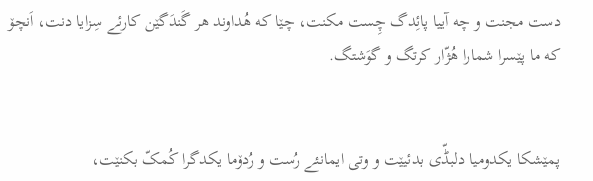دست مجنت و چه آییا پائِدگ چِست مکنت، چێا که هُداوند هر گَندَگێن کارئے سِزایا دنت، اَنچۆ که ما پێسرا شمارا هُژّار کرتگ و گوَشتگ.


پمێشکا یکدومیا دلبڈّی بدئیێت و وتی ایمانئے رُست و رُدۆما یکدگرا کُمکّ بکنێت،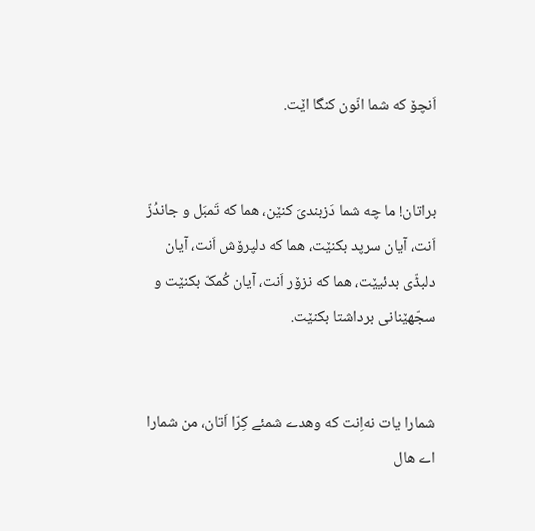اَنچۆ که شما انّون کنگا اێت.


براتان! ما چه شما دَزبندیَ کنێن، هما که تَمبَل و جاندُزّ اَنت، آیان سرپد بکنێت، هما که دلپرۆش اَنت، آیان دلبڈّی بدئیێت، هما که نزۆر اَنت، آیان کُمکّ بکنێت و سجّهێنانی برداشتا بکنێت.


شمارا یات نه‌اِنت که وهدے شمئے کِرّا اَتان، من شمارا اے هال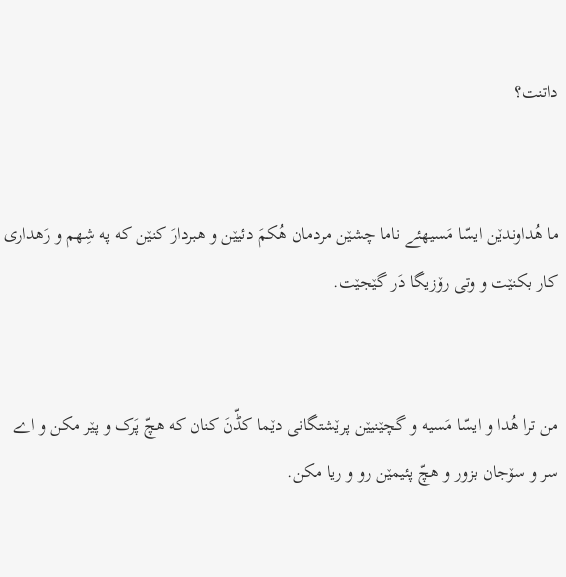داتنت؟


ما هُداوندێن ایسّا مَسیهئے ناما چشێن مردمان هُکمَ دئیێن و هبردارَ کنێن که په شِهم و رَهداری کار بکنێت و وتی رۆزیگا دَر گێجێت.


من ترا هُدا و ایسّا مَسیه و گچێنیێن پرێشتگانی دێما کڈّنَ کنان که هچّ پَرک و پێر مکن و اے سر و سۆجان بزور و هچّ پئیمێن رو و ریا مکن.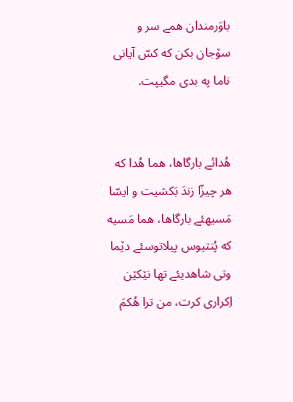باوَرمندان همے سر و سۆجان بکن که کسّ آیانی ناما په بدی مگیپت.


هُدائے بارگاها، هما هُدا که هر چیزّا زندَ بَکشیت و ایسّا مَسیهئے بارگاها، هما مَسیه که پُنتیوس پیلاتوسئے دێما وتی شاهدیئے تها نێکێن اِکراری کرت، من ترا هُکمَ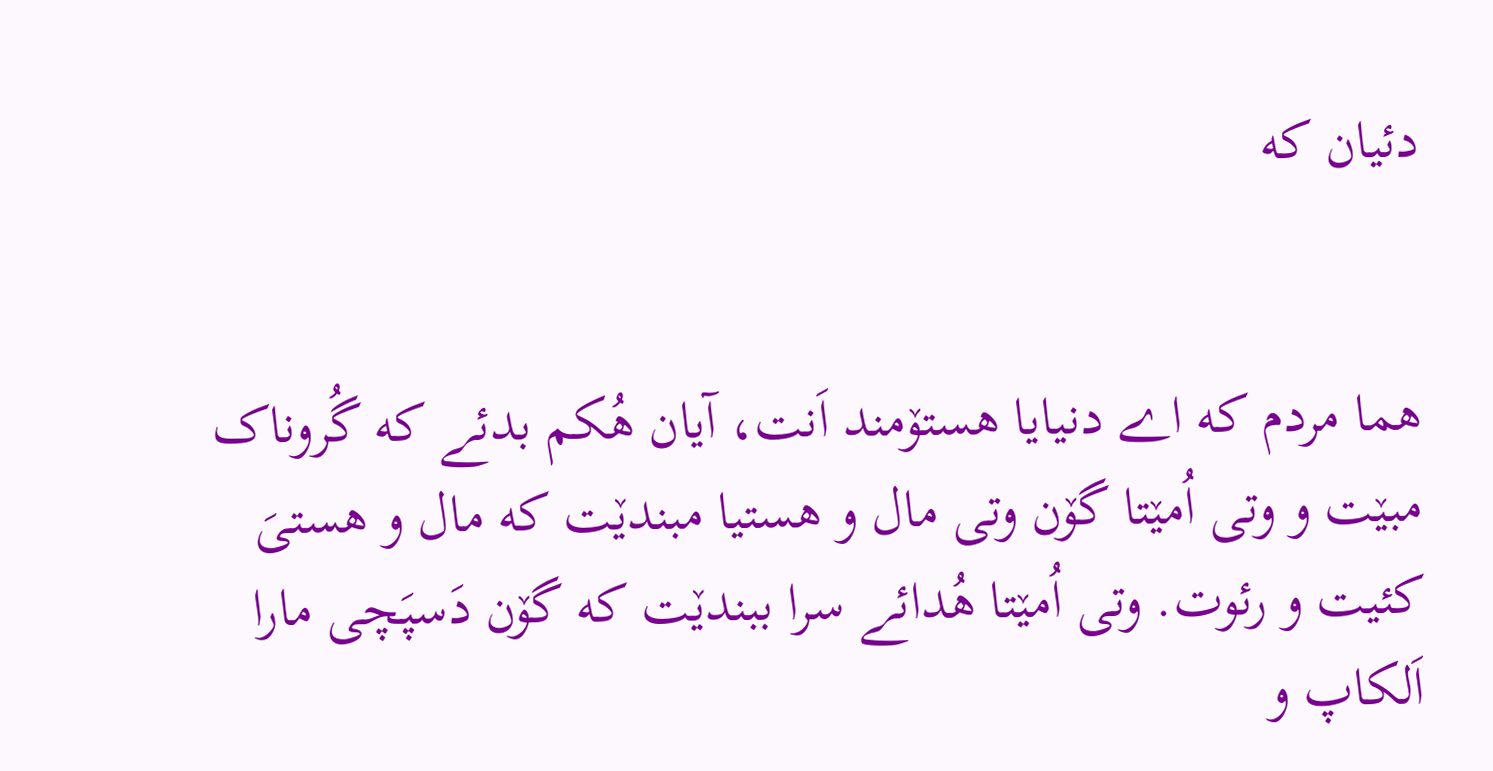دئیان که


هما مردم که اے دنیایا هستۆمند اَنت، آیان هُکم بدئے که گُروناک مبێت و وتی اُمێتا گۆن وتی مال و هستیا مبندێت که مال و هستیَ کئیت و رئوت. وتی اُمێتا هُدائے سرا ببندێت که گۆن دَسپَچی مارا اَلکاپ و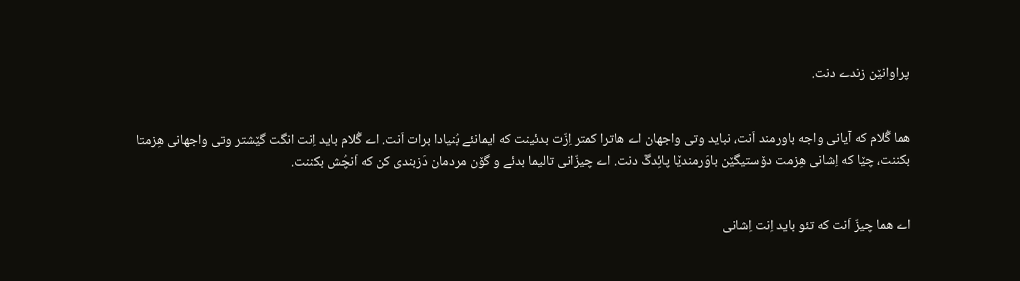پراوانێن زندے دنت.


هما گُلام که آیانی واجه باورمند اَنت، نباید وتی واجهان اے هاترا کمتر اِزّت بدئینت که ایمانئے بُنیادا برات اَنت. اے گُلام باید اِنت انگت گێشتر وتی واجهانی هِزمتا بکننت، چێا که اِشانی هِزمت دۆستیگێن باوَرمندێا پائِدگَ دنت. اے چیزّانی تالیما بدئے و گۆن مردمان دَزبندی کن که اَنچُش بکننت.


اے هما چیزّ اَنت که تئو باید اِنت اِشانی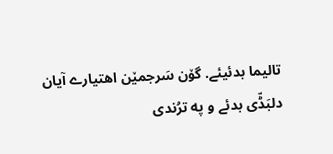تالیما بدئیئے. گۆن سَرجمێن اهتیارے آیان دلبَڈّی بدئے و په ترُندی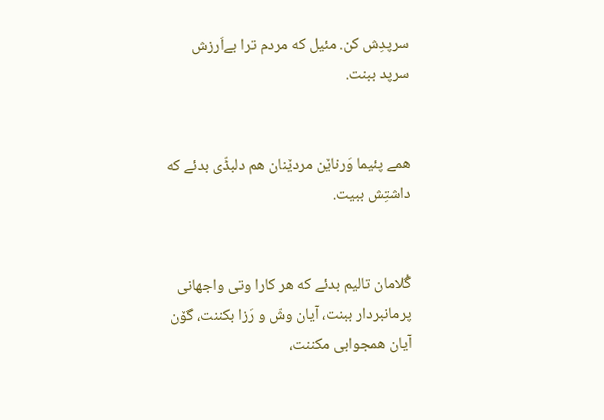سرپدِش کن. مئیل که مردم ترا بے‌اَرزش سرپد ببنت.


همے پئیما وَرناێن مردێنان هم دلبڈّی بدئے که داشتِش ببیت.


گُلامان تالیم بدئے که هر کارا وتی واجهانی پرمانبردار ببنت، آیان وشّ و رَزا بکننت، گۆن آیان همجوابی مکننت،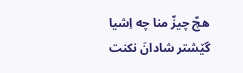هچّ چیزّ منا چه اِشیا گێشتر شادانَ نکنت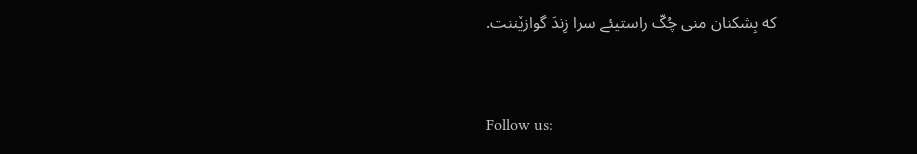که بِشکنان منی چُکّ راستیئے سرا زِندَ گوازێننت.


Follow us: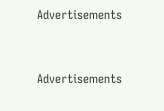Advertisements


Advertisements